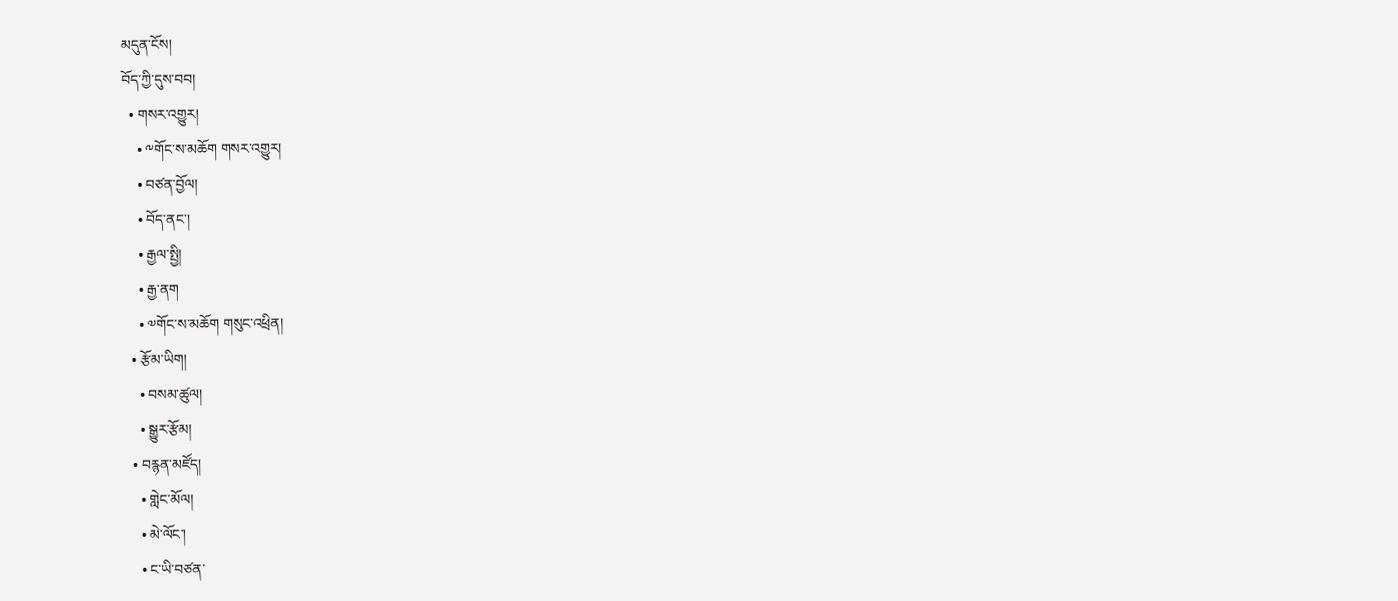མདུན་ངོས།
བོད་ཀྱི་དུས་བབ།
  • གསར་འགྱུར།
    • ༸གོང་ས་མཆོག གསར་འགྱུར།
    • བཙན་བྱོལ།
    • བོད་ནང་།
    • རྒྱལ་སྤྱི།
    • རྒྱ་ནག
    • ༧གོང་ས་མཆོག གསུང་འཕྲིན།
  • རྩོམ་ཡིག།
    • བསམ་ཚུལ།
    • སྒྱུར་རྩོམ།
  • བརྙན་མཛོད།
    • གླེང་མོལ།
    • མེ་ལོང་།
    • ང་ཡི་བཙན་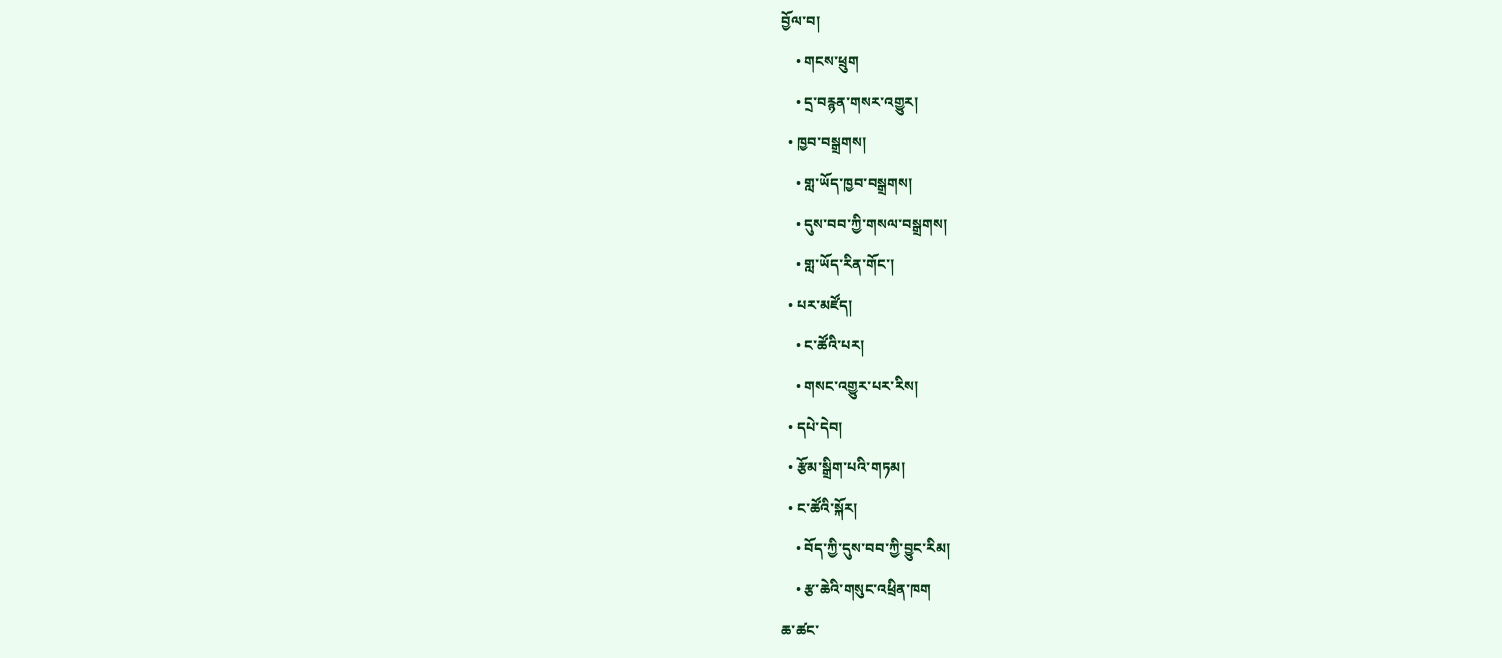བྱོལ་བ།
    • གངས་ཕྲུག
    • དྲ་བརྙན་གསར་འགྱུར།
  • ཁྱབ་བསྒྲགས།
    • གླ་ཡོད་ཁྱབ་བསྒྲགས།
    • དུས་བབ་ཀྱི་གསལ་བསྒྲགས།
    • གླ་ཡོད་རིན་གོང་།
  • པར་མཛོད།
    • ང་ཚོའི་པར།
    • གསང་འགྱུར་པར་རིས།
  • དཔེ་དེབ།
  • རྩོམ་སྒྲིག་པའི་གཏམ།
  • ང་ཚོའི་སྐོར།
    • བོད་ཀྱི་དུས་བབ་ཀྱི་བྱུང་རིམ།
    • རྩ་ཆེའི་གསུང་འཕྲིན་ཁག
ཆ་ཚང་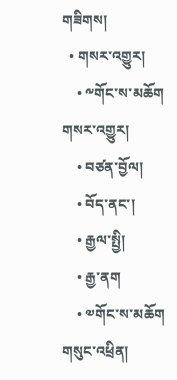གཟིགས།
  • གསར་འགྱུར།
    • ༸གོང་ས་མཆོག གསར་འགྱུར།
    • བཙན་བྱོལ།
    • བོད་ནང་།
    • རྒྱལ་སྤྱི།
    • རྒྱ་ནག
    • ༧གོང་ས་མཆོག གསུང་འཕྲིན།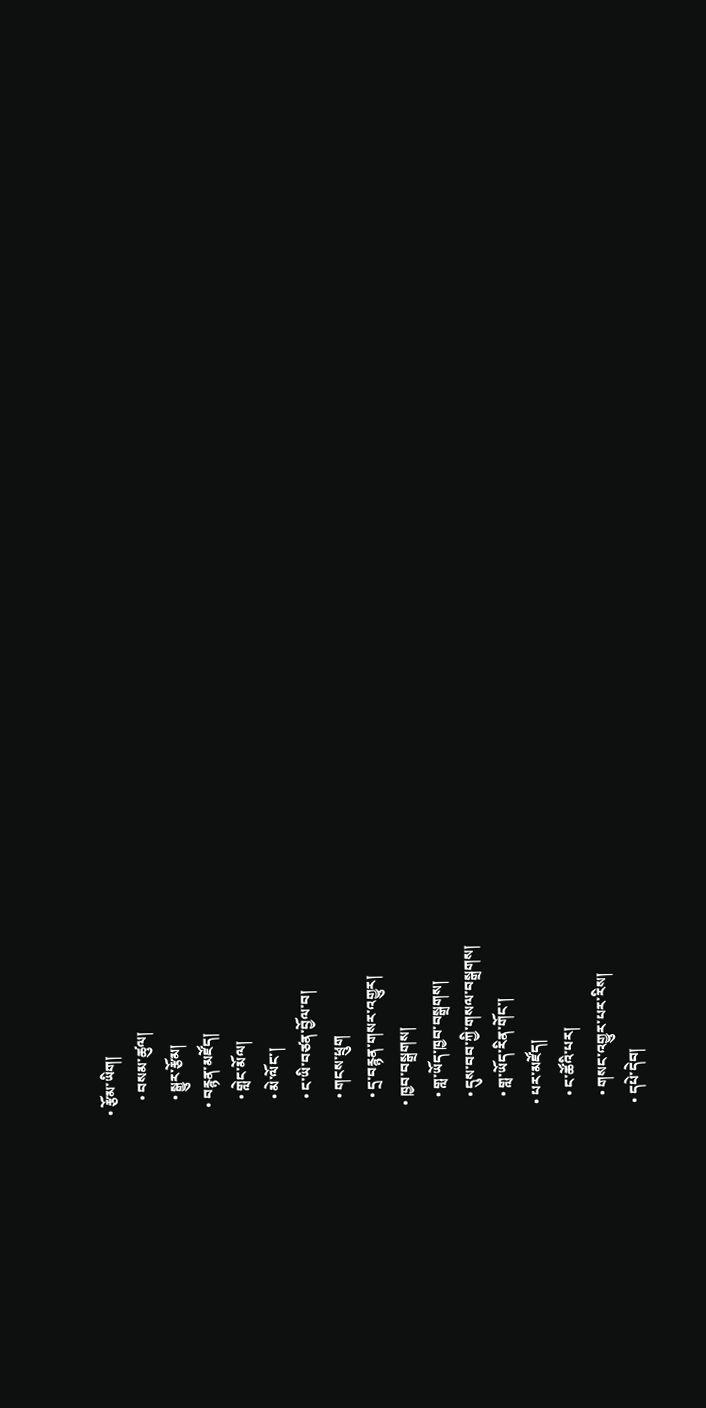• རྩོམ་ཡིག།
    • བསམ་ཚུལ།
    • སྒྱུར་རྩོམ།
  • བརྙན་མཛོད།
    • གླེང་མོལ།
    • མེ་ལོང་།
    • ང་ཡི་བཙན་བྱོལ་བ།
    • གངས་ཕྲུག
    • དྲ་བརྙན་གསར་འགྱུར།
  • ཁྱབ་བསྒྲགས།
    • གླ་ཡོད་ཁྱབ་བསྒྲགས།
    • དུས་བབ་ཀྱི་གསལ་བསྒྲགས།
    • གླ་ཡོད་རིན་གོང་།
  • པར་མཛོད།
    • ང་ཚོའི་པར།
    • གསང་འགྱུར་པར་རིས།
  • དཔེ་དེབ།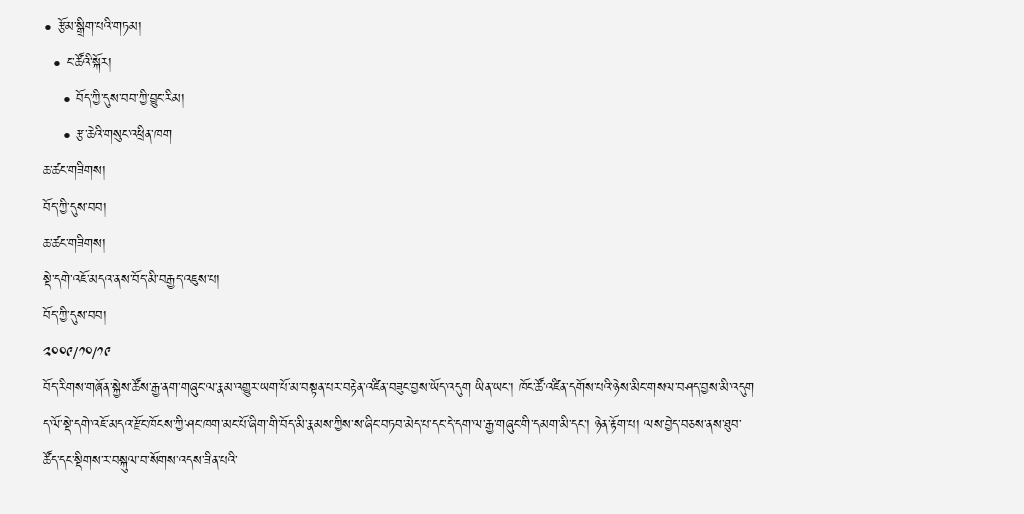• རྩོམ་སྒྲིག་པའི་གཏམ།
  • ང་ཚོའི་སྐོར།
    • བོད་ཀྱི་དུས་བབ་ཀྱི་བྱུང་རིམ།
    • རྩ་ཆེའི་གསུང་འཕྲིན་ཁག
ཆ་ཚང་གཟིགས།
བོད་ཀྱི་དུས་བབ།
ཆ་ཚང་གཟིགས།
སྡེ་དགེ་འཇོ་མདའ་ནས་བོད་མི་བརྒྱད་འཇུས་པ།
བོད་ཀྱི་དུས་བབ།
༢༠༠༩/༡༠/༡༩
བོད་རིགས་གཞོན་སྐྱེས་ཚོས་རྒྱ་ནག་གཞུང་ལ་རྣམ་འགྱུར་ཡག་པོ་མ་བསྟན་པར་བརྟེན་འཛིན་བཟུང་བྱས་ཡོད་འདུག ཡིན་ཡང་། ཁོང་ཚོ་འཛིན་དགོས་པའི་ཉེས་མིང་གསལ་བཤད་བྱས་མི་འདུག
ད་ལོ་སྡེ་དགེ་འཇོ་མདའ་རྫོང་ཁོངས་ཀྱི་ཤང་ཁག་མང་པོ་ཞིག་གི་བོད་མི་རྣམས་ཀྱིས་ས་ཞིང་བཏབ་མེད་པ་དང་དེ་དག་ལ་རྒྱ་གཞུང་གི་དམག་མི་དང་། ཉེན་རྟོག་པ། ལས་བྱེད་བཅས་ནས་ཐུབ་ཚོད་དང་སྡིགས་ར་བསྐུལ་བ་སོགས་འདས་ཟིན་པའི་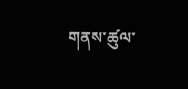གནས་ཚུལ་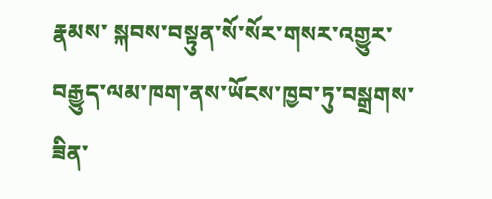རྣམས་ སྐབས་བསྟུན་སོ་སོར་གསར་འགྱུར་བརྒྱུད་ལམ་ཁག་ནས་ཡོངས་ཁྱབ་ཏུ་བསྒྲགས་ཟིན་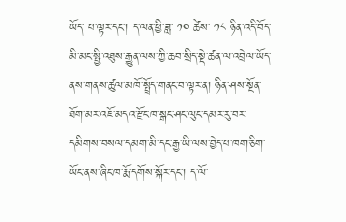ཡོད་ པ་ལྟར་དང་། ད་ལན་ཕྱི་ཟླ་ ༡༠ ཚེས་ ༡༨ ཉིན་འདི་བོད་མི་མང་སྤྱི་འཐུས་རྒྱུན་ལས་ཀྱི་ཆབ་སྲིད་སྡེ་ཚན་ལ་འབྲེལ་ཡོད་ནས་གནས་ཚུལ་མཁོ་སྤྲོད་གནང་བ་ལྟར་ན། ཉིན་ཤས་སྔོན་ཐོག་མར་འཇོ་མདའ་རྫོང་ཁ་སྒང་ཤང་ལུང་དམར་རུ་བར་དམིགས་བསལ་དམག་མི་དང་རྒྱ་ཡི་ལས་བྱེད་པ་ཁག་ཅིག་ཡོང་ནས་ཞིང་ཁ་རྨོ་དགོས་སྐོར་དང་། ད་ལོ་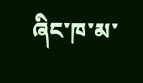ཞིང་ཁ་མ་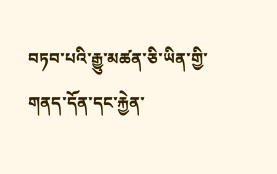བཏབ་པའི་རྒྱུ་མཚན་ཅི་ཡིན་གྱི་གནད་དོན་དང་རྐྱེན་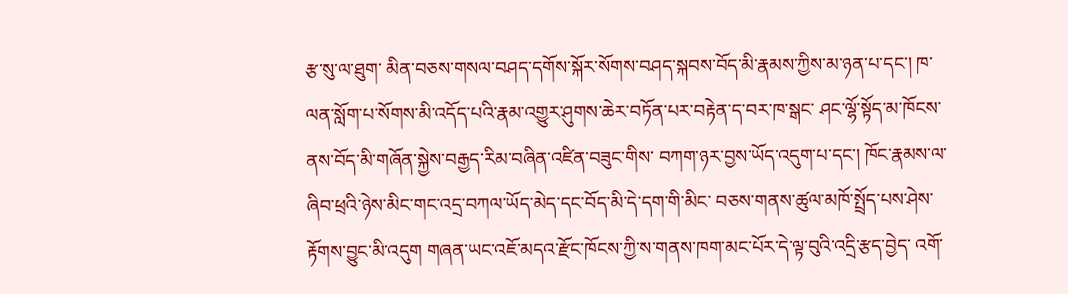རྩ་སུ་ལ་ཐུག་ མིན་བཅས་གསལ་བཤད་དགོས་སྐོར་སོགས་བཤད་སྐབས་བོད་མི་རྣམས་ཀྱིས་མ་ཉན་པ་དང་། ཁ་ལན་སློག་པ་སོགས་མི་འདོད་པའི་རྣམ་འགྱུར་ཤུགས་ཆེར་བཏོན་པར་བརྟེན་ད་བར་ཁ་སྒང་ ཤང་ལྷོ་སྟོད་མ་ཁོངས་ནས་བོད་མི་གཞོན་སྐྱེས་བརྒྱད་རིམ་བཞིན་འཛིན་བཟུང་གིས་ བཀག་ཉར་བྱས་ཡོད་འདུག་པ་དང་། ཁོང་རྣམས་ལ་ཞིབ་ཕྲའི་ཉེས་མིང་གང་འདྲ་བཀལ་ཡོད་མེད་དང་བོད་མི་དེ་དག་གི་མིང་ བཅས་གནས་ཚུལ་མཁོ་སྤྲོད་པས་ཤེས་རྟོགས་བྱུང་མི་འདུག གཞན་ཡང་འཇོ་མདའ་རྫོང་ཁོངས་ཀྱི་ས་གནས་ཁག་མང་པོར་དེ་ལྟ་བུའི་འདྲི་རྩད་བྱེད་ འགོ་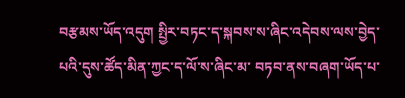བརྩམས་ཡོད་འདུག སྤྱིར་བཏང་ད་སྐབས་ས་ཞིང་འདེབས་ལས་བྱེད་པའི་དུས་ཚོད་མིན་ཀྱང་ད་ལོ་ས་ཞིང་མ་ བཏབ་ནས་བཞག་ཡོད་པ་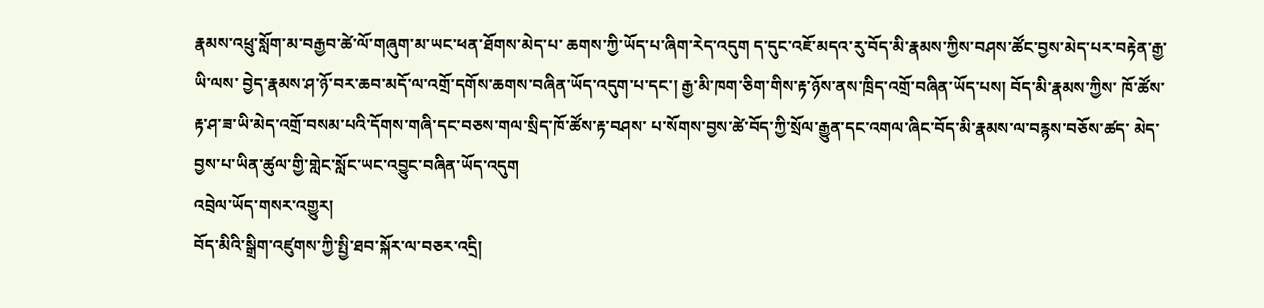རྣམས་འཕྲུ་སློག་མ་བརྒྱབ་ཚེ་ལོ་གཞུག་མ་ཡང་ཕན་ཐོགས་མེད་པ་ ཆགས་ཀྱི་ཡོད་པ་ཞིག་རེད་འདུག ད་དུང་འཇོ་མདའ་རུ་བོད་མི་རྣམས་ཀྱིས་བཤས་ཚོང་བྱས་མེད་པར་བརྟེན་རྒྱ་ཡི་ལས་ བྱེད་རྣམས་ཤ་ཉོ་བར་ཆབ་མདོ་ལ་འགྲོ་དགོས་ཆགས་བཞིན་ཡོད་འདུག་པ་དང་། རྒྱ་མི་ཁག་ཅིག་གིས་རྟ་ཉོས་ནས་ཁྲིད་འགྲོ་བཞིན་ཡོད་པས། བོད་མི་རྣམས་ཀྱིས་ ཁོ་ཚོས་རྟ་ཤ་ཟ་ཡི་མེད་འགྲོ་བསམ་པའི་དོགས་གཞི་དང་བཅས་གལ་སྲིད་ཁོ་ཚོས་རྟ་བཤས་ པ་སོགས་བྱས་ཚེ་བོད་ཀྱི་སྲོལ་རྒྱུན་དང་འགལ་ཞིང་བོད་མི་རྣམས་ལ་བརྙས་བཅོས་ཚད་ མེད་བྱས་པ་ཡིན་ཚུལ་གྱི་གླེང་སློང་ཡང་འབྱུང་བཞིན་ཡོད་འདུག
འབྲེལ་ཡོད་གསར་འགྱུར།
བོད་མིའི་སྒྲིག་འཛུགས་ཀྱི་སྤྱི་ཐབ་སྐོར་ལ་བཅར་འདྲི།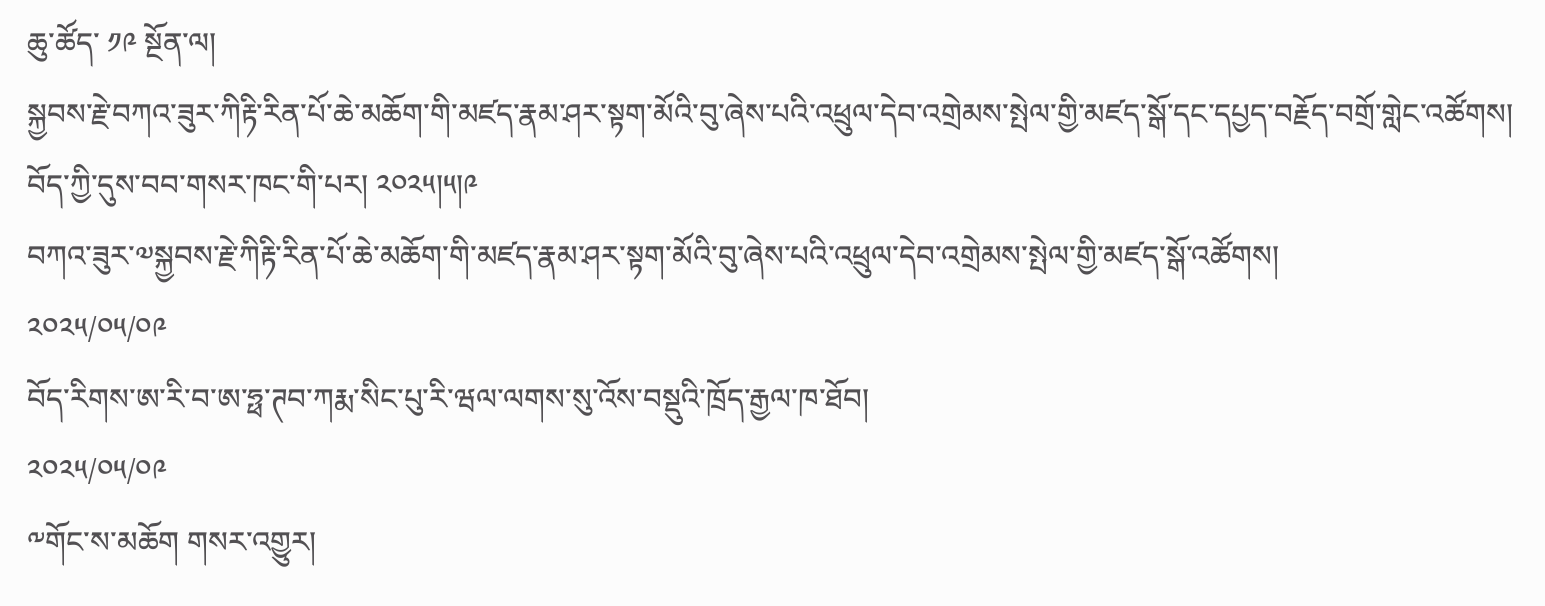ཆུ་ཚོད་ ༡༩ སྔོན་ལ།
སྐྱབས་རྗེ་བཀའ་ཟུར་ཀིརྟི་རིན་པོ་ཆེ་མཆོག་གི་མཛད་རྣམ་ཤར་སྟག་མོའི་བུ་ཞེས་པའི་འཕྲུལ་དེབ་འགྲེམས་སྤེལ་གྱི་མཛད་སྒོ་དང་དཔྱད་བརྗོད་བགྲོ་གླེང་འཚོགས། བོད་ཀྱི་དུས་བབ་གསར་ཁང་གི་པར། ༢༠༢༥།༥།༩
བཀའ་ཟུར་༧སྐྱབས་རྗེ་ཀིརྟི་རིན་པོ་ཆེ་མཆོག་གི་མཛད་རྣམ་ཤར་སྟག་མོའི་བུ་ཞེས་པའི་འཕྲུལ་དེབ་འགྲེམས་སྤེལ་གྱི་མཛད་སྒོ་འཚོགས།
༢༠༢༥/༠༥/༠༩
བོད་རིགས་ཨ་རི་བ་ཨ་ཧྥ་ཊབ་ཀརྨ་སིང་པུ་རི་ཝལ་ལགས་སུ་འོས་བསྡུའི་ཁྲོད་རྒྱལ་ཁ་ཐོབ།
༢༠༢༥/༠༥/༠༩
༸གོང་ས་མཆོག གསར་འགྱུར།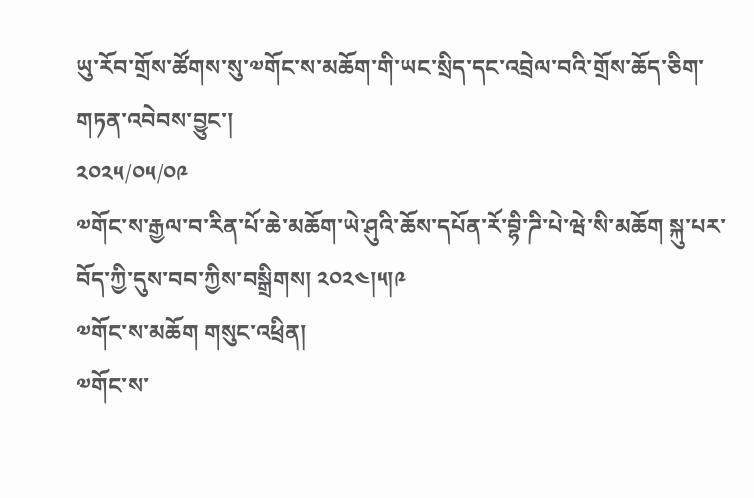ཡུ་རོབ་གྲོས་ཚོགས་སུ་༧གོང་ས་མཆོག་གི་ཡང་སྲིད་དང་འབྲེལ་བའི་གྲོས་ཆོད་ཅིག་གཏན་འབེབས་བྱུང་།
༢༠༢༥/༠༥/༠༩
༧གོང་ས་རྒྱལ་བ་རིན་པོ་ཆེ་མཆོག་ཡེ་ཤུའི་ཆོས་དཔོན་རོ་བྷི་ཌི་པེ་ཝེ་སི་མཆོག སྐུ་པར་བོད་ཀྱི་དུས་བབ་ཀྱིས་བསྒྲིགས། ༢༠༢༤།༥།༩
༧གོང་ས་མཆོག གསུང་འཕྲིན།
༧གོང་ས་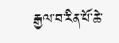རྒྱལ་བ་རིན་པོ་ཆེ་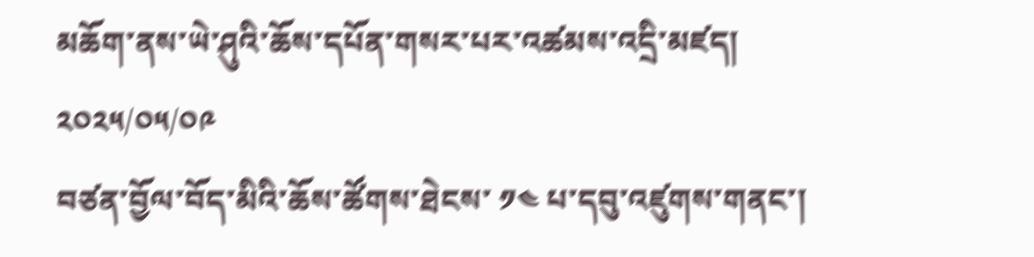མཆོག་ནས་ཡེ་ཤུའི་ཆོས་དཔོན་གསར་པར་འཚམས་འདྲི་མཛད།
༢༠༢༥/༠༥/༠༩
བཙན་བྱོལ་བོད་མིའི་ཆོས་ཚོགས་ཐེངས་ ༡༤ པ་དབུ་འཛུགས་གནང་།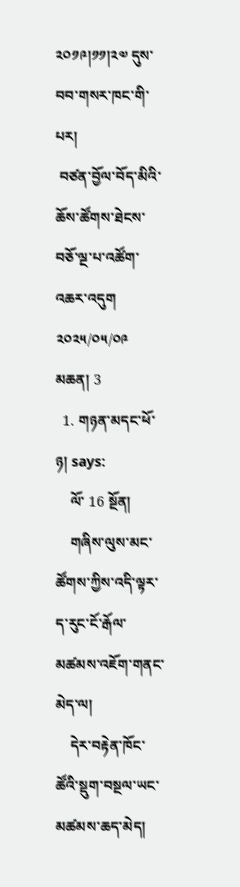༢༠༡༩།༡༡།༢༧ དུས་བབ་གསར་ཁང་གི་པར།
 བཙན་བྱོལ་བོད་མིའི་ཆོས་ཚོགས་ཐེངས་བཅོ་ལྔ་པ་འཚོག་འཆར་འདུག
༢༠༢༥/༠༥/༠༩
མཆན། 3
  1. གཉན་མདང་ཕོ་ཉ། says:
    ལོ་ 16 སྔོན།
    གཞིས་ལུས་མང་ཚོགས་ཀྱིས་འདི་ལྟར་ད་རུང་ངོ་རྒོལ་མཚམས་འཇོག་གནང་མེད་ལ།
    དེར་བརྟེན་ཁོང་ཚོའི་སྡུག་བསྔལ་ཡང་མཚམས་ཆད་མེད།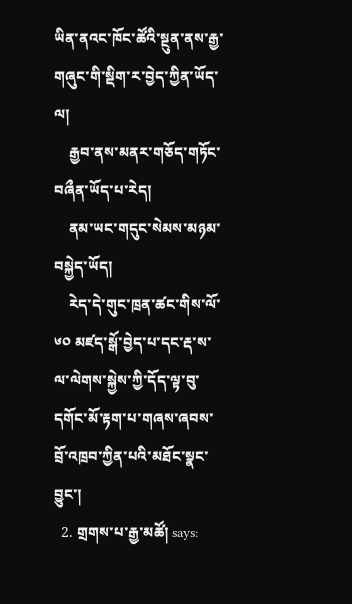ཡིན་ནའང་ཁོང་ཚོའི་སྔུན་ནས་རྒྱ་གཞུང་གི་སྡིག་ར་བྱེད་ཀྱིན་ཡོད་ལ།
    རྒྱབ་ནས་མནར་གཅོད་གཏོང་བཞྀན་ཡོད་པ་རེད།
    ནམ་ཡང་གདུང་སེམས་མཉམ་བསྐྱེད་ཡོད།
    རེད་དེ་གུང་ཁྲན་ཚང་གིས་ལོ་༦༠ མཛད་སྒོ་བྱེད་པ་དང་རྡ་ས་ལ་ལེགས་སྐྱེས་ཀྱི་དོད་ལྟ་བུ་དགོང་མོ་རྟག་པ་གཞས་ཞབས་བྲོ་འཁྲབ་ཀྱིན་པའི་མཐོང་སྣང་བྱུང་།
  2. གྲགས་པ་རྒྱ་མཚོ། says: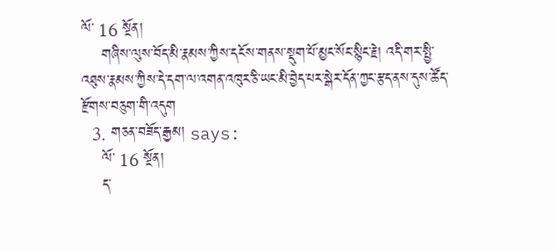ལོ་ 16 སྔོན།
    གཞིས་ལུས་བོད་མི་རྣམས་ཀྱིས་དངོས་གནས་སྡུག་པོ་མྱང་སོང་སྙིང་རྗེ། འདི་གར་སྤྱི་འཐུས་རྣམས་ཀྱིས་དེ་དག་ལ་འགན་འཁུར་ཅི་ཡང་མི་བྱེད་པར་སྒེར་དོན་ཀྱང་རྩད་ནས་དུས་ཚོད་རྫོགས་བཅུག་གི་འདུག
  3. གཅན་བཟོད་རྒྱམ། says:
    ལོ་ 16 སྔོན།
    ད་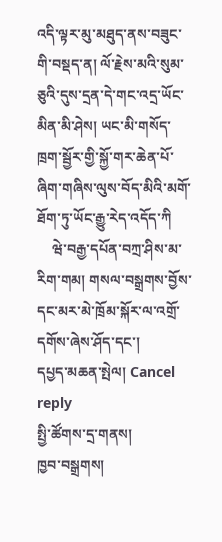འདི་ལྟར་མུ་མཐུད་ནས་བཟུང་གི་བསྡད་ན། ལོ་རྗེས་མའི་སུམ་ཅུའི་དུས་དྲན་དེ་གང་འདྲ་ཡོང་མིན་མི་ཤེས། ཡང་མི་གསོད་ཁྲག་སྦྱོར་གྱི་སྐྱོ་གར་ཆེན་པོ་ཞིག་གཞིས་ལུས་བོད་མིའི་མགོ་ཐོག་ཏུ་ཡོང་རྒྱུ་རེད་འདོད་ཀི
    ཝེ་བརྒྱ་དཔོན་བཀྲ་ཤིས་མ་རིག་གམ། གསལ་བསྒྲགས་བྱོས་དང་མར་མེ་ཁྲོམ་སྐོར་ལ་འགྲོ་དགོས་ཞེས་ཤོད་དང་།
དཔྱད་མཆན་སྤེལ། Cancel reply
སྤྱི་ཚོགས་དྲ་གནས།
ཁྱབ་བསྒྲགས།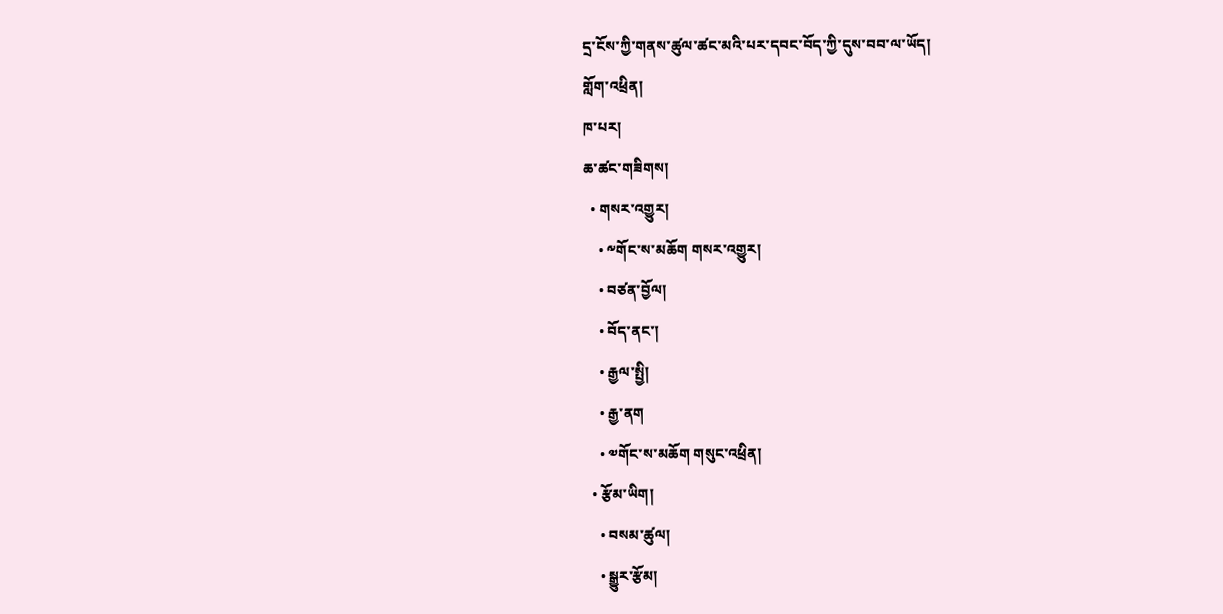དྲ་ངོས་ཀྱི་གནས་ཚུལ་ཚང་མའི་པར་དབང་བོད་ཀྱི་དུས་བབ་ལ་ཡོད།
གློག་འཕྲིན།
ཁ་པར།
ཆ་ཚང་གཟིགས།
  • གསར་འགྱུར།
    • ༸གོང་ས་མཆོག གསར་འགྱུར།
    • བཙན་བྱོལ།
    • བོད་ནང་།
    • རྒྱལ་སྤྱི།
    • རྒྱ་ནག
    • ༧གོང་ས་མཆོག གསུང་འཕྲིན།
  • རྩོམ་ཡིག།
    • བསམ་ཚུལ།
    • སྒྱུར་རྩོམ།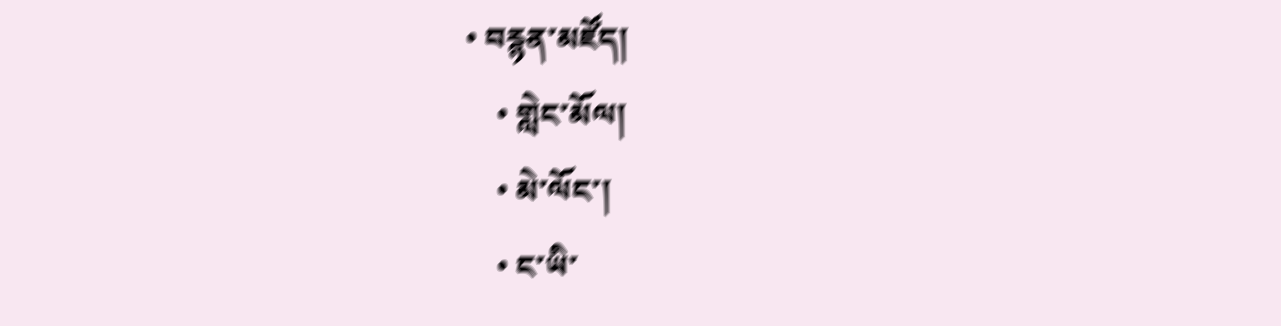• བརྙན་མཛོད།
    • གླེང་མོལ།
    • མེ་ལོང་།
    • ང་ཡི་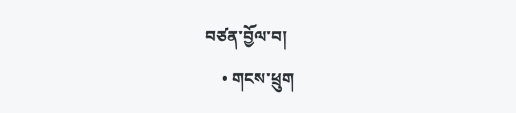བཙན་བྱོལ་བ།
    • གངས་ཕྲུག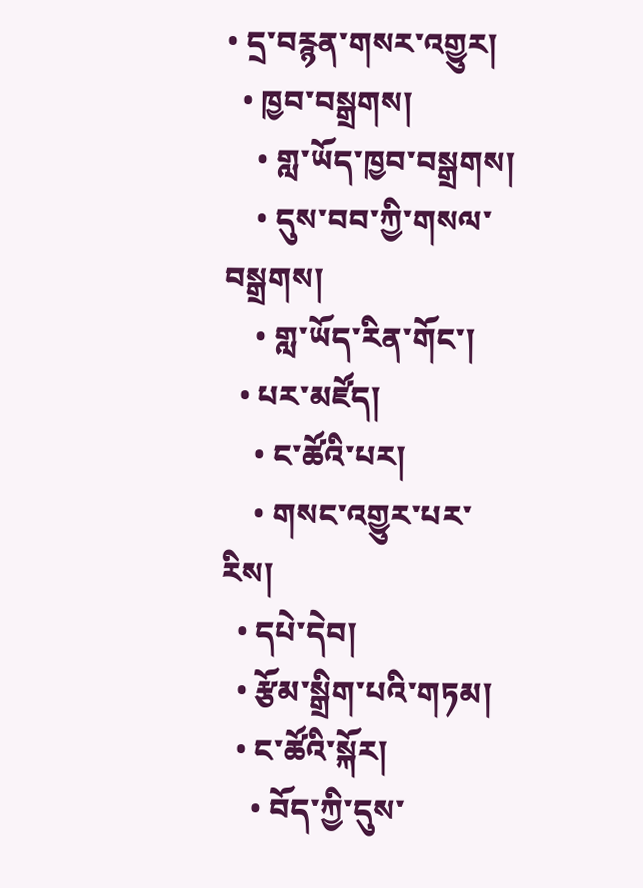• དྲ་བརྙན་གསར་འགྱུར།
  • ཁྱབ་བསྒྲགས།
    • གླ་ཡོད་ཁྱབ་བསྒྲགས།
    • དུས་བབ་ཀྱི་གསལ་བསྒྲགས།
    • གླ་ཡོད་རིན་གོང་།
  • པར་མཛོད།
    • ང་ཚོའི་པར།
    • གསང་འགྱུར་པར་རིས།
  • དཔེ་དེབ།
  • རྩོམ་སྒྲིག་པའི་གཏམ།
  • ང་ཚོའི་སྐོར།
    • བོད་ཀྱི་དུས་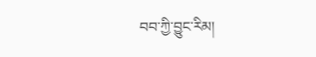བབ་ཀྱི་བྱུང་རིམ།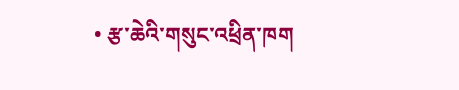• རྩ་ཆེའི་གསུང་འཕྲིན་ཁག